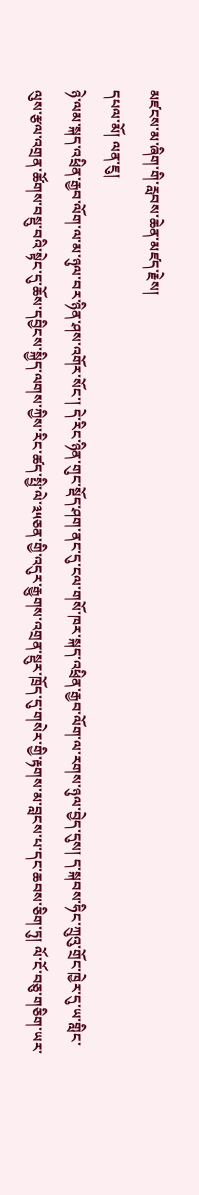མཛངས་མ་ཞིག་གི་རླབས་ཆེན་མཛད་རྗེས།
དཔལ་མོ། ལན་ཇུ།
ཉེ་ལམ་སྐད་འཕྲིན་རྒྱབ་ལོག་ལ་མ་ཉུལ་བར་ཉིན་ཤས་འགོར་སོང་། དེ་རིང་ཉིན་གུང་སྡོད་ཤག་ནང་དུ་ངལ་གསོ་ཁར་སྐད་འཕྲིན་རྒྱབ་ལོག་ལ་རགས་ཉུལ་བྱེད་དུས། ད་སྐབས་ཧིང་ཀྲུའུ་གྲོང་ཁྱེར་དུ་ཡ་གླིང་ལུས་རྩལ་འགྲན་ཚོགས་བསྡུ་བའི་སྟེང་དུ་ཆོས་དབྱིངས་སྐྱིད་ལགས་ཀྱིས་རིང་ཚད་སྤྱི་ལེ་༣༥ཅན་གྱི་འདུར་རྒྱུགས་འགྲན་སྡུར་ཁྲོད་དུ་གསེར་གྱི་རྟགས་མ་བླངས་པ་དང་ཆབས་ཅིག་ཏུ། ལོ་ངོ་བཅུ་གཅིག་ཡར་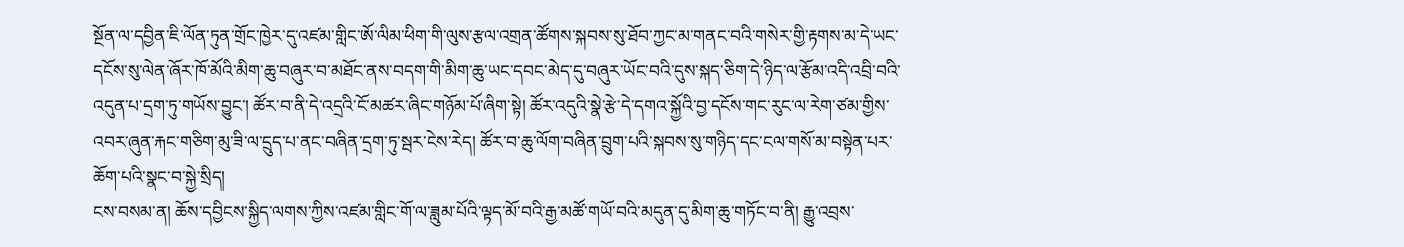སྔོན་ལ་དབྱིན་ཇི་ལོན་ཏུན་གྲོང་ཁྱེར་དུ་འཛམ་གླིང་ཨོ་ལིམ་ཕིག་གི་ལུས་རྩལ་འགྲན་ཚོགས་སྐབས་སུ་ཐོབ་ཀྱང་མ་གནང་བའི་གསེར་གྱི་རྟགས་མ་དེ་ཡང་དངོས་སུ་ལེན་ཞོར་ཁོ་མོའི་མིག་ཆུ་བཞུར་བ་མཐོང་ནས་བདག་གི་མིག་ཆུ་ཡང་དབང་མེད་དུ་བཞུར་ཡོང་བའི་དུས་སྐད་ཅིག་དེ་ཉིད་ལ་རྩོམ་འདི་འབྲི་བའི་འདུན་པ་དྲག་ཏུ་གཡོས་བྱུང་། ཚོར་བ་ནི་དེ་འདྲའི་ངོ་མཚར་ཞིང་གཉོམ་པོ་ཞིག་སྟེ། ཚོར་འདུའི་སྣེ་རྩེ་དེ་དགའ་སྐྱོའི་བྱ་དངོས་གང་རུང་ལ་རེག་ཙམ་གྱིས་འབར་ཞུན་རྐང་གཅིག་མུ་ཟི་ལ་དྲུད་པ་ནང་བཞིན་དྲག་ཏུ་སྦར་ངེས་རེད། ཚོར་བ་ཆུ་ལོག་བཞིན་བྲུག་པའི་སྐབས་སུ་གཉིད་དང་ངལ་གསོ་མ་བསྟེན་པར་ཆོག་པའི་སྣང་བ་སྐྱེ་སྲིད།
ངས་བསམ་ན། ཆོས་དབྱིངས་སྐྱིད་ལགས་ཀྱིས་འཛམ་གླིང་གོ་ལ་ཟླུམ་པོའི་ལྟད་མོ་བའི་རྒྱ་མཚོ་གཡོ་བའི་མདུན་དུ་མིག་ཆུ་གཏོང་བ་ནི། རྒྱུ་འབྲས་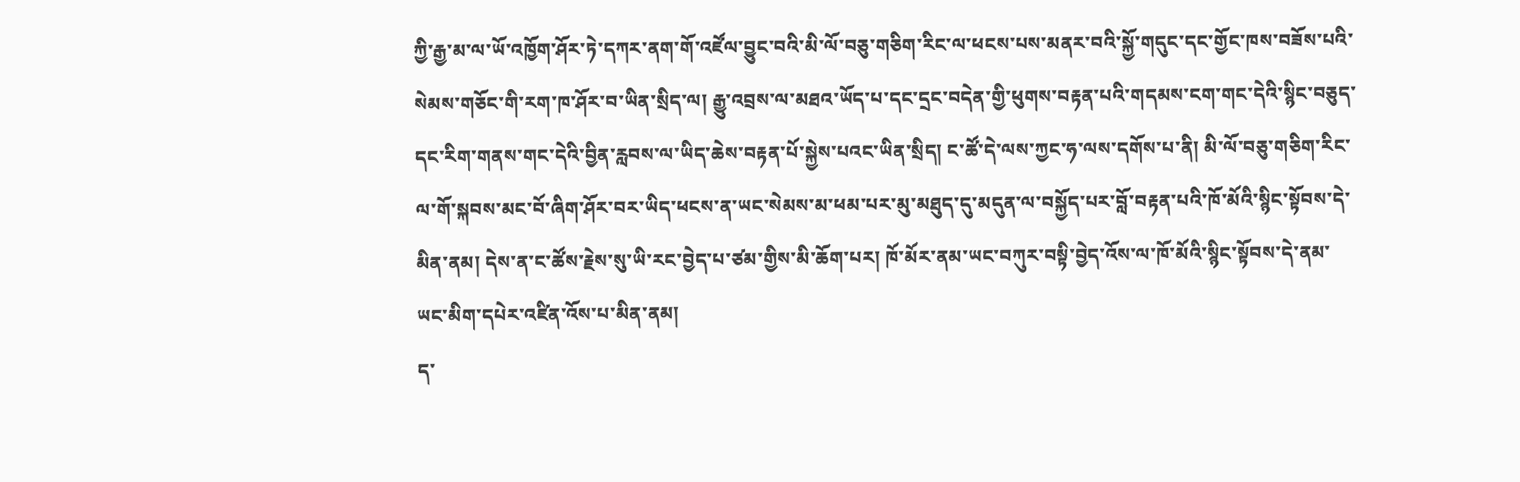ཀྱི་རྒྱ་མ་ལ་ཡོ་འཁྱོག་ཤོར་ཏེ་དཀར་ནག་གོ་འཛོལ་བྱུང་བའི་མི་ལོ་བཅུ་གཅིག་རིང་ལ་ཕངས་པས་མནར་བའི་སྐྱོ་གདུང་དང་གྱོང་ཁས་བཟོས་པའི་སེམས་གཅོང་གི་རག་ཁ་ཤོར་བ་ཡིན་སྲིད་ལ། རྒྱུ་འབྲས་ལ་མཐའ་ཡོད་པ་དང་དྲང་བདེན་གྱི་ཕུགས་བརྟན་པའི་གདམས་ངག་གང་དེའི་སྙིང་བཅུད་དང་རིག་གནས་གང་དེའི་བྱིན་རླབས་ལ་ཡིད་ཆེས་བརྟན་པོ་སྐྱེས་པའང་ཡིན་སྲིད། ང་ཚོ་དེ་ལས་ཀྱང་ཧ་ལས་དགོས་པ་ནི། མི་ལོ་བཅུ་གཅིག་རིང་ལ་གོ་སྐབས་མང་བོ་ཞིག་ཤོར་བར་ཡིད་ཕངས་ན་ཡང་སེམས་མ་ཕམ་པར་མུ་མཐུད་དུ་མདུན་ལ་བསྐྱོད་པར་བློ་བརྟན་པའི་ཁོ་མོའི་སྙིང་སྟོབས་དེ་མིན་ནམ། དེས་ན་ང་ཚོས་རྗེས་སུ་ཡི་རང་བྱེད་པ་ཙམ་གྱིས་མི་ཆོག་པར། ཁོ་མོར་ནམ་ཡང་བཀུར་བསྟི་བྱེད་འོས་ལ་ཁོ་མོའི་སྙིང་སྟོབས་དེ་ནམ་ཡང་མིག་དཔེར་འཛིན་འོས་པ་མིན་ནམ།
ད་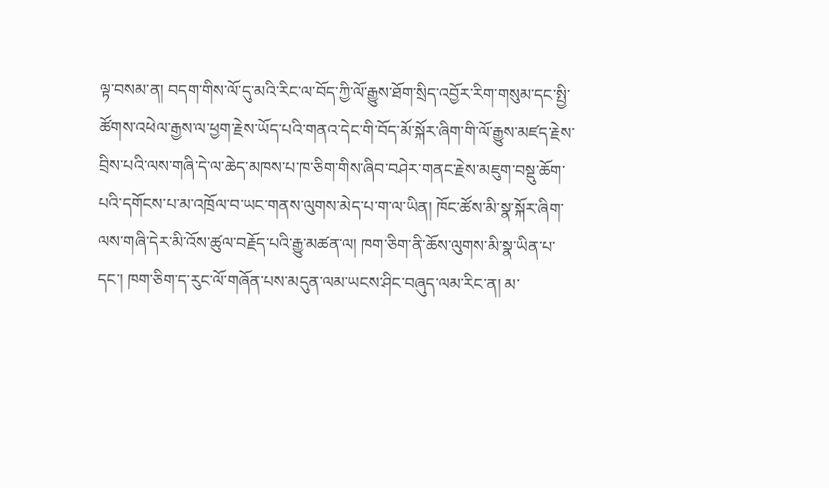ལྟ་བསམ་ན། བདག་གིས་ལོ་དུ་མའི་རིང་ལ་བོད་ཀྱི་ལོ་རྒྱུས་ཐོག་སྲིད་འབྱོར་རིག་གསུམ་དང་སྤྱི་ཚོགས་འཕེལ་རྒྱས་ལ་ཕྱག་རྗེས་ཡོད་པའི་གནའ་དེང་གི་བོད་མོ་སྐོར་ཞིག་གི་ལོ་རྒྱུས་མཛད་རྗེས་བྲིས་པའི་ལས་གཞི་དེ་ལ་ཆེད་མཁས་པ་ཁ་ཅིག་གིས་ཞིབ་བཤེར་གནང་རྗེས་མཇུག་བསྡུ་ཆོག་པའི་དགོངས་པ་མ་འཁྲོལ་བ་ཡང་གནས་ལུགས་མེད་པ་ག་ལ་ཡིན། ཁོང་ཚོས་མི་སྣ་སྐོར་ཞིག་ལས་གཞི་དེར་མི་འོས་ཚུལ་བརྗོད་པའི་རྒྱུ་མཚན་ལ། ཁག་ཅིག་ནི་ཆོས་ལུགས་མི་སྣ་ཡིན་པ་དང་། ཁག་ཅིག་ད་རུང་ལོ་གཞོན་པས་མདུན་ལམ་ཡངས་ཤིང་བཞུད་ལམ་རིང་ན། མ་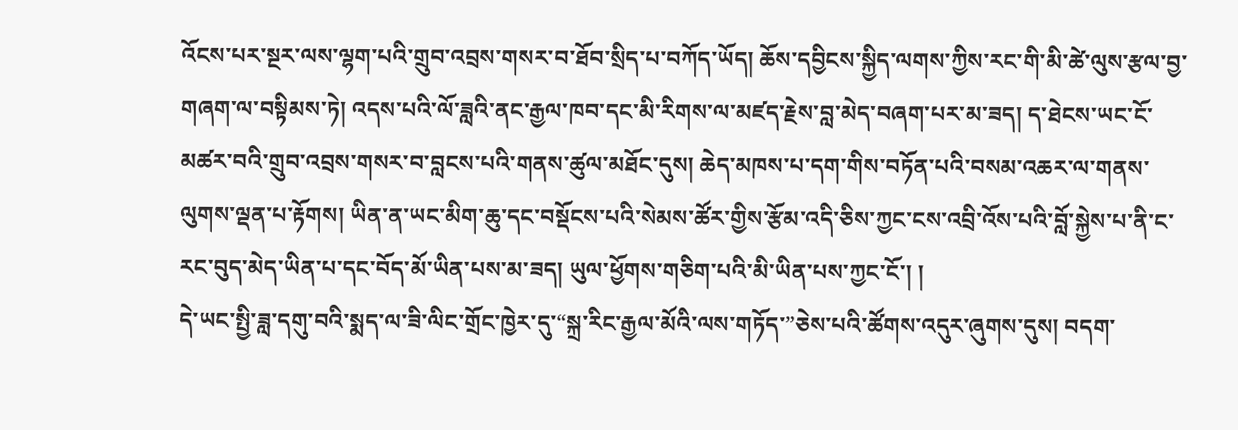འོངས་པར་སྔར་ལས་ལྷག་པའི་གྲུབ་འབྲས་གསར་བ་ཐོབ་སྲིད་པ་བཀོད་ཡོད། ཆོས་དབྱིངས་སྐྱིད་ལགས་ཀྱིས་རང་གི་མི་ཚེ་ལུས་རྩལ་བྱ་གཞག་ལ་བསྟིམས་ཏེ། འདས་པའི་ལོ་ཟླའི་ནང་རྒྱལ་ཁབ་དང་མི་རིགས་ལ་མཛད་རྗེས་བླ་མེད་བཞག་པར་མ་ཟད། ད་ཐེངས་ཡང་ངོ་མཚར་བའི་གྲུབ་འབྲས་གསར་བ་བླངས་པའི་གནས་ཚུལ་མཐོང་དུས། ཆེད་མཁས་པ་དག་གིས་བཏོན་པའི་བསམ་འཆར་ལ་གནས་ལུགས་ལྡན་པ་རྟོགས། ཡིན་ན་ཡང་མིག་ཆུ་དང་བསྡོངས་པའི་སེམས་ཚོར་གྱིས་རྩོམ་འདི་ཅིས་ཀྱང་ངས་འབྲི་འོས་པའི་བློ་སྐྱེས་པ་ནི་ང་རང་བུད་མེད་ཡིན་པ་དང་བོད་མོ་ཡིན་པས་མ་ཟད། ཡུལ་ཕྱོགས་གཅིག་པའི་མི་ཡིན་པས་ཀྱང་ངོ་། །
དེ་ཡང་སྤྱི་ཟླ་དགུ་བའི་སྨད་ལ་ཟི་ལིང་གྲོང་ཁྱེར་དུ་“སྐྲ་རིང་རྒྱལ་མོའི་ལས་གཏོད་”ཅེས་པའི་ཚོགས་འདུར་ཞུགས་དུས། བདག་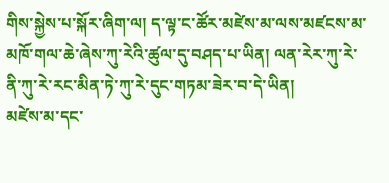གིས་སྐྱེས་པ་སྐོར་ཞིག་ལ། ད་ལྟ་ང་ཚོར་མཛེས་མ་ལས་མཛངས་མ་མཁོ་གལ་ཆེ་ཞེས་ཀུ་རེའི་ཚུལ་དུ་བཤད་པ་ཡིན། ལན་རེར་ཀུ་རེ་ནི་ཀུ་རེ་རང་མིན་ཏེ་ཀུ་རེ་དུང་གཏམ་ཟེར་བ་དེ་ཡིན།
མཛེས་མ་དང་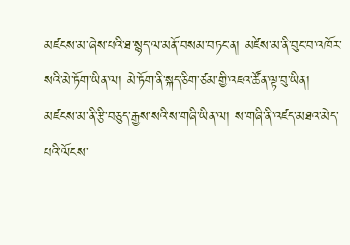མཛངས་མ་ཞེས་པའི་ཐ་སྙད་ལ་མནོ་བསམ་བཏང་ན། མཛེས་མ་ནི་བུང་བ་འཁོར་སའི་མེ་ཏོག་ཡིན་ལ། མེ་ཏོག་ནི་སྐད་ཅིག་ཙམ་གྱི་འཇའ་ཚོན་ལྟ་བུ་ཡིན། མཛངས་མ་ནི་རྩི་བཅུད་རྒྱས་སའི་ས་གཞི་ཡིན་ལ། ས་གཞི་ནི་འཛད་མཐའ་མེད་པའི་ལོངས་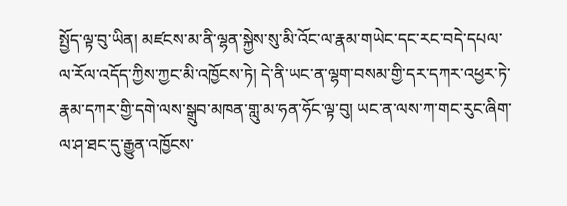སྤྱོད་ལྟ་བུ་ཡིན། མཛངས་མ་ནི་ལྷན་སྐྱེས་སུ་མི་འོང་ལ་རྣམ་གཡེང་དང་རང་བདེ་དཔལ་ལ་རོལ་འདོད་ཀྱིས་ཀྱང་མི་འཁྱོངས་ཏེ། དེ་ནི་ཡང་ན་ལྷག་བསམ་གྱི་དར་དཀར་འཕྱར་ཏེ་རྣམ་དཀར་གྱི་དགེ་ལས་སྒྲུབ་མཁན་གླུ་མ་ཧན་ཧོང་ལྟ་བུ། ཡང་ན་ལས་ཀ་གང་རུང་ཞིག་ལ་ཤ་ཐང་དུ་རྒྱུན་འཁྱོངས་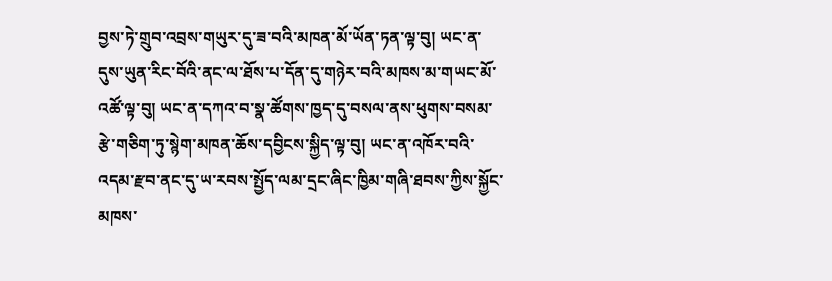བྱས་ཏེ་གྲུབ་འབྲས་གཡུར་དུ་ཟ་བའི་མཁན་མོ་ཡོན་ཏན་ལྟ་བུ། ཡང་ན་དུས་ཡུན་རིང་བོའི་ནང་ལ་ཐོས་པ་དོན་དུ་གཉེར་བའི་མཁས་མ་གཡང་མོ་འཚོ་ལྟ་བུ། ཡང་ན་དཀའ་བ་སྣ་ཚོགས་ཁྱད་དུ་བསལ་ནས་ཕུགས་བསམ་རྩེ་གཅིག་ཏུ་སྙེག་མཁན་ཆོས་དབྱིངས་སྐྱིད་ལྟ་བུ། ཡང་ན་འཁོར་བའི་འདམ་རྫབ་ནང་དུ་ཡ་རབས་སྤྱོད་ལམ་དྲང་ཞིང་ཁྱིམ་གཞི་ཐབས་ཀྱིས་སྐྱོང་མཁས་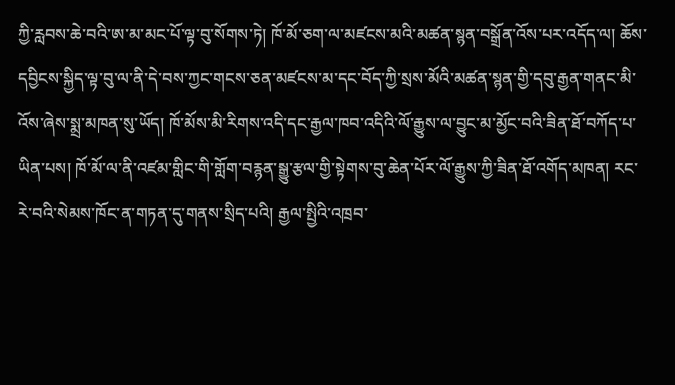ཀྱི་རླབས་ཆེ་བའི་ཨ་མ་མང་པོ་ལྟ་བུ་སོགས་ཏེ། ཁོ་མོ་ཅག་ལ་མཛངས་མའི་མཚན་སྙན་བསྒྲོན་འོས་པར་འདོད་ལ། ཆོས་དབྱིངས་སྐྱིད་ལྟ་བུ་ལ་ནི་དེ་བས་ཀྱང་གངས་ཅན་མཛངས་མ་དང་བོད་ཀྱི་སྲས་མོའི་མཚན་སྙན་གྱི་དབུ་རྒྱན་གནང་མི་འོས་ཞེས་སྨྲ་མཁན་སུ་ཡོད། ཁོ་མོས་མི་རིགས་འདི་དང་རྒྱལ་ཁབ་འདིའི་ལོ་རྒྱུས་ལ་བྱུང་མ་མྱོང་བའི་ཟིན་ཐོ་བཀོད་པ་ཡིན་པས། ཁོ་མོ་ལ་ནི་འཛམ་གླིང་གི་གློག་བརྙན་སྒྱུ་རྩལ་གྱི་སྟེགས་བུ་ཆེན་པོར་ལོ་རྒྱུས་ཀྱི་ཟིན་ཐོ་འགོད་མཁན། རང་རེ་བའི་སེམས་ཁོང་ན་གཏན་དུ་གནས་སྲིད་པའི། རྒྱལ་སྤྱིའི་འཁྲབ་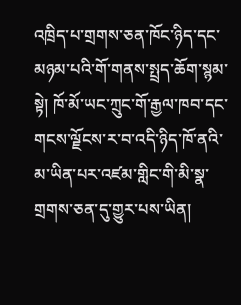འཁྲིད་པ་གྲགས་ཅན་ཁོང་ཉིད་དང་མཉམ་པའི་གོ་གནས་སྤྲད་ཆོག་སྙམ་སྟེ། ཁོ་མོ་ཡང་ཀྲུང་གོ་རྒྱལ་ཁབ་དང་གངས་ལྗོངས་ར་བ་འདི་ཉིད་ཁོ་ནའི་མ་ཡིན་པར་འཛམ་གླིང་གི་མི་སྣ་གྲགས་ཅན་དུ་གྱུར་པས་ཡིན།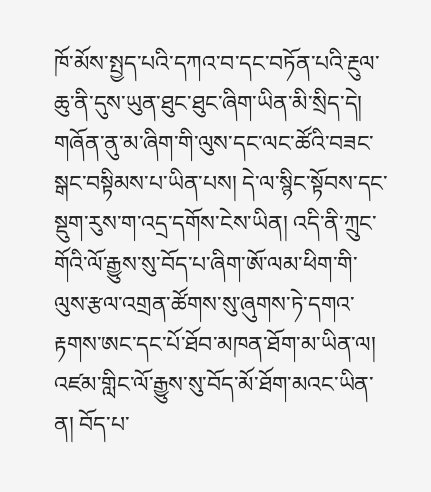ཁོ་མོས་སྤྱད་པའི་དཀའ་བ་དང་བཏོན་པའི་རྔུལ་ཆུ་ནི་དུས་ཡུན་ཐུང་ཐུང་ཞིག་ཡིན་མི་སྲིད་དེ། གཞོན་ནུ་མ་ཞིག་གི་ལུས་དང་ལང་ཚོའི་བཟང་སྒང་བསྟིམས་པ་ཡིན་པས། དེ་ལ་སྙིང་སྟོབས་དང་སྡུག་རུས་ག་འདྲ་དགོས་ངེས་ཡིན། འདི་ནི་ཀྲུང་གོའི་ལོ་རྒྱུས་སུ་བོད་པ་ཞིག་ཨོ་ལམ་ཕིག་གི་ལུས་རྩལ་འགྲན་ཚོགས་སུ་ཞུགས་ཏེ་དགའ་རྟགས་ཨང་དང་པོ་ཐོབ་མཁན་ཐོག་མ་ཡིན་ལ། འཛམ་གླིང་ལོ་རྒྱུས་སུ་བོད་མོ་ཐོག་མའང་ཡིན་ན། བོད་པ་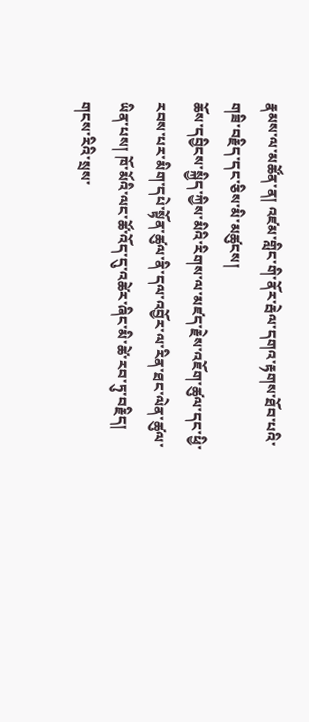རྣམས་ལ་མཚོན་ན། འཛམ་གླིང་གི་ནོར་རྦེལ་དགའ་རྟགས་ཐོབ་པའི་གཟི་བརྗིད་དང་ཅིས་མི་མཚུངས།
ཆོས་དབྱིངས་སྐྱིད་ཀྱིས་མིའི་རིགས་ལ་མཛད་རྗེས་འཇོག་ཚུལ་དང་ཕྱི་རབས་པར་མིག་དཔེ་སྟོན་ཚུལ་ནི་དལ་འབྱོར་ལ་རིན་ཐང་ལེན་ཚུལ་ཡིན་པས། ཁོ་མོའི་ལང་ཚོ་འོད་དུ་འཚེར་ཞིང་མི་ཚེ་རབ་ཏུ་བརྗིད།
གངས་རིའི་སྲས་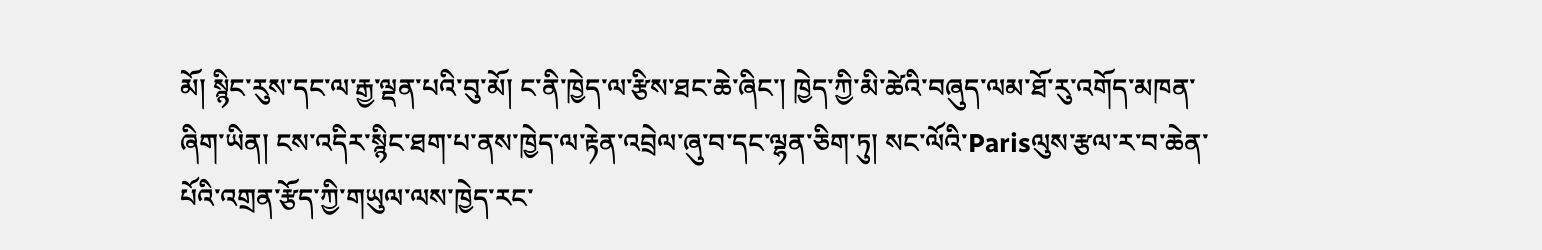མོ། སྙིང་རུས་དང་ལ་རྒྱ་ལྡན་པའི་བུ་མོ། ང་ནི་ཁྱེད་ལ་རྩིས་ཐང་ཆེ་ཞིང་། ཁྱེད་ཀྱི་མི་ཚེའི་བཞུད་ལམ་ཐོ་རུ་འགོད་མཁན་ཞིག་ཡིན། ངས་འདིར་སྙིང་ཐག་པ་ནས་ཁྱེད་ལ་རྟེན་འབྲེལ་ཞུ་བ་དང་ལྷན་ཅིག་ཏུ། སང་ལོའི་Parisལུས་རྩལ་ར་བ་ཆེན་པོའི་འགྲན་རྩོད་ཀྱི་གཡུལ་ལས་ཁྱེད་རང་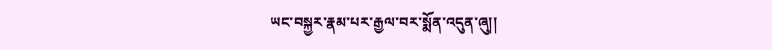ཡང་བསྐྱར་རྣམ་པར་རྒྱལ་བར་སྨོན་འདུན་ཞུ།།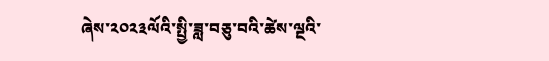ཞེས་༢༠༢༣ལོའི་སྤྱི་ཟླ་བཅུ་བའི་ཚེས་ལྔའི་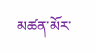མཚན་མོར་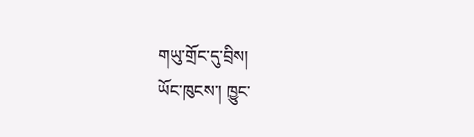གཡུ་གྲོང་དུ་བྲིས།
ཡོང་ཁུངས་། ཁྱུང་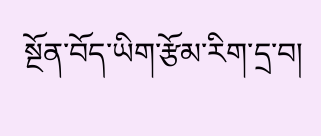སྔོན་བོད་ཡིག་རྩོམ་རིག་དྲ་བ།